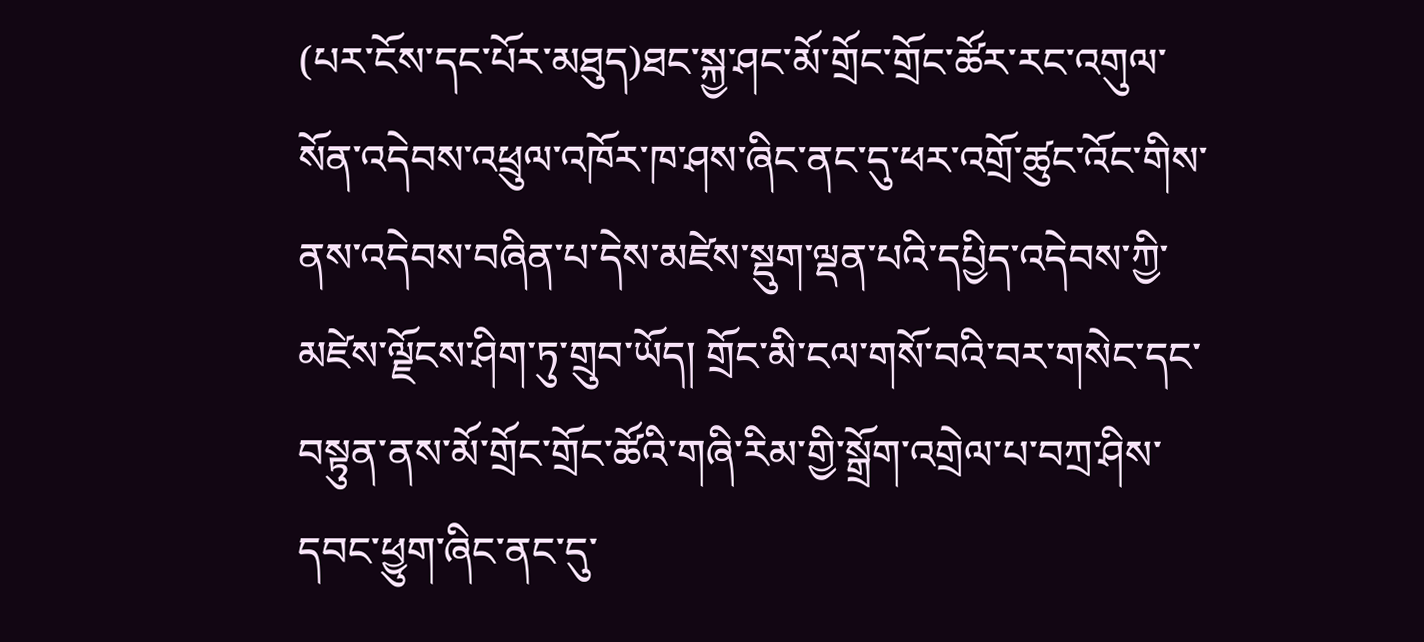(པར་ངོས་དང་པོར་མཐུད)ཐང་སྐྱ་ཤང་མོ་གྲོང་གྲོང་ཚོར་རང་འགུལ་སོན་འདེབས་འཕྲུལ་འཁོར་ཁ་ཤས་ཞིང་ནང་དུ་ཕར་འགྲོ་ཚུང་འོང་གིས་ནས་འདེབས་བཞིན་པ་དེས་མཛེས་སྡུག་ལྡན་པའི་དཔྱིད་འདེབས་ཀྱི་མཛེས་ལྗོངས་ཤིག་ཏུ་གྲུབ་ཡོད། གྲོང་མི་ངལ་གསོ་བའི་བར་གསེང་དང་བསྟུན་ནས་མོ་གྲོང་གྲོང་ཚོའི་གཞི་རིམ་གྱི་སྒྲོག་འགྲེལ་པ་བཀྲ་ཤིས་དབང་ཕྱུག་ཞིང་ནང་དུ་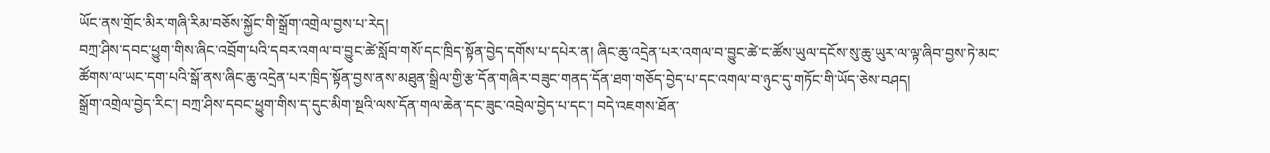ཡོང་ནས་གྲོང་མིར་གཞི་རིམ་བཅོས་སྐྱོང་གི་སྒྲོག་འགྲེལ་བྱས་པ་རེད།
བཀྲ་ཤིས་དབང་ཕྱུག་གིས་ཞིང་འབྲོག་པའི་དབར་འགལ་བ་བྱུང་ཚེ་སློབ་གསོ་དང་ཁྲིད་སྟོན་བྱེད་དགོས་པ་དཔེར་ན། ཞིང་ཆུ་འདྲེན་པར་འགལ་བ་བྱུང་ཚེ་ང་ཚོས་ཡུལ་དངོས་སུ་ཆུ་ཡུར་ལ་ལྟ་ཞིབ་བྱས་ཏེ་མང་ཚོགས་ལ་ཡང་དག་པའི་སྒོ་ནས་ཞིང་ཆུ་འདྲེན་པར་ཁྲིད་སྟོན་བྱས་ནས་མཐུན་སྒྲིལ་གྱི་རྩ་དོན་གཞིར་བཟུང་གནད་དོན་ཐག་གཅོད་བྱེད་པ་དང་འགལ་བ་ཉུང་དུ་གཏོང་གི་ཡོད་ཅེས་བཤད།
སྒྲོག་འགྲེལ་བྱེད་རིང་། བཀྲ་ཤིས་དབང་ཕྱུག་གིས་ད་དུང་མིག་སྔའི་ལས་དོན་གལ་ཆེན་དང་ཟུང་འབྲེལ་བྱེད་པ་དང་། བདེ་འཇགས་ཐོན་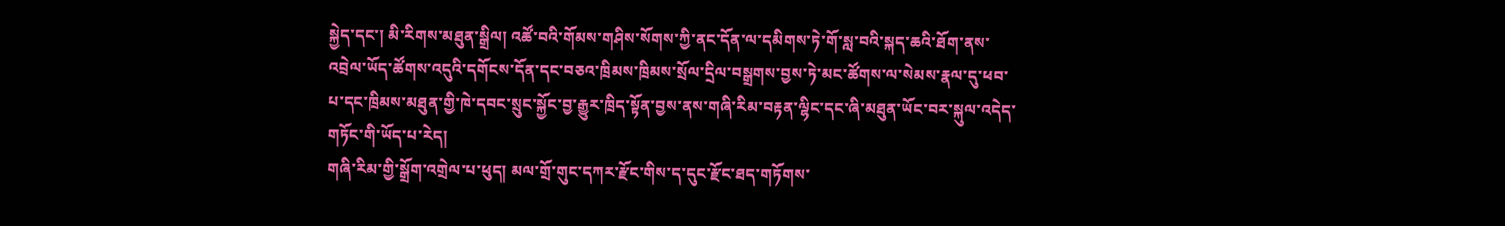སྐྱེད་དང་། མི་རིགས་མཐུན་སྒྲིལ། འཚོ་བའི་གོམས་གཤིས་སོགས་ཀྱི་ནང་དོན་ལ་དམིགས་ཏེ་གོ་སླ་བའི་སྐད་ཆའི་ཐོག་ནས་འབྲེལ་ཡོད་ཚོགས་འདུའི་དགོངས་དོན་དང་བཅའ་ཁྲིམས་ཁྲིམས་སྲོལ་དྲིལ་བསྒྲགས་བྱས་ཏེ་མང་ཚོགས་ལ་སེམས་རྣལ་དུ་ཕབ་པ་དང་ཁྲིམས་མཐུན་གྱི་ཁེ་དབང་སྲུང་སྐྱོང་བྱ་རྒྱུར་ཁྲིད་སྟོན་བྱས་ནས་གཞི་རིམ་བརྟན་ལྷིང་དང་ཞི་མཐུན་ཡོང་བར་སྐུལ་འདེད་གཏོང་གི་ཡོད་པ་རེད།
གཞི་རིམ་གྱི་སྒྲོག་འགྲེལ་པ་ཕུད། མལ་གྲོ་གུང་དཀར་རྫོང་གིས་ད་དུང་རྫོང་ཐད་གཏོགས་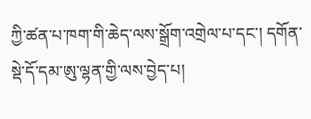ཀྱི་ཚན་པ་ཁག་གི་ཆེད་ལས་སྒྲོག་འགྲེལ་པ་དང་། དགོན་སྡེ་དོ་དམ་ཨུ་ལྷན་གྱི་ལས་བྱེད་པ།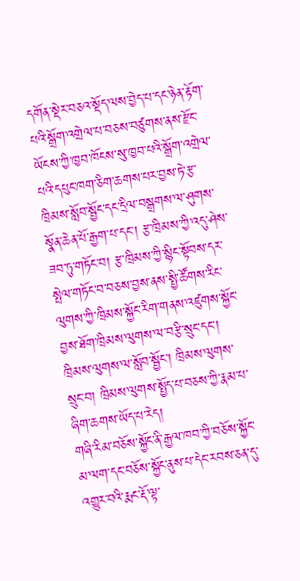དགོན་སྡེར་བཅའ་སྡོད་ལས་བྱེད་པ་དང་ཉེན་རྟོག་པའི་སྒྲོག་འགྲེལ་པ་བཅས་བཙུགས་ནས་རྫོང་ཡོངས་ཀྱི་ཁྱབ་ཁོངས་སུ་ཁྱབ་པའི་སྒྲོག་འགྲེལ་པའི་དཔུང་ཁག་ཅིག་ཆགས་པར་བྱས་ཏེ་རྩ་ཁྲིམས་སློབ་སྦྱོང་དང་དྲིལ་བསྒྲགས་ལ་ཤུགས་སྣོན་ཆེན་པོ་རྒྱག་པ་དང་། རྩ་ཁྲིམས་ཀྱི་འདུ་ཤེས་ཟབ་ཏུ་གཏོང་བ། རྩ་ཁྲིམས་ཀྱི་སྙིང་སྟོབས་དར་སྤེལ་གཏོང་བ་བཅས་བྱས་ནས་སྤྱི་ཚོགས་རིང་ལུགས་ཀྱི་ཁྲིམས་སྐྱོང་རིག་གནས་འཛུགས་སྐྱོང་བྱས་ཐོག་ཁྲིམས་ལུགས་ལ་བརྩི་སྲུང་དང་། ཁྲིམས་ལུགས་ལ་སློབ་སྦྱོང་། ཁྲིམས་ལུགས་སྲུང་བ། ཁྲིམས་ལུགས་སྤྱོད་པ་བཅས་ཀྱི་རྣམ་པ་ཞིག་ཆགས་ཡོད་པ་རེད།
གཞི་རིམ་བཅོས་སྐྱོང་ནི་རྒྱལ་ཁབ་ཀྱི་བཅོས་སྐྱོང་མ་ལག་དང་བཅོས་སྐྱོང་ནུས་པ་དེང་རབས་ཅན་དུ་འགྱུར་བའི་རྨང་རྡོ་ལྟ་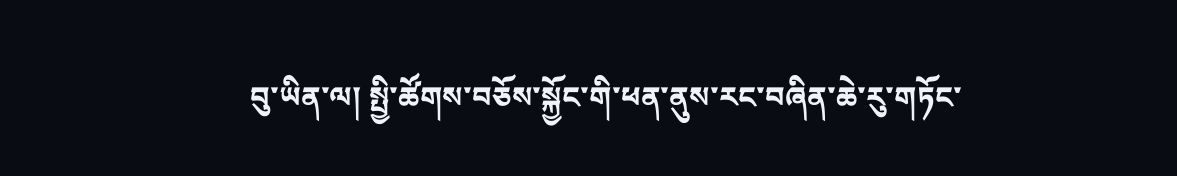བུ་ཡིན་ལ། སྤྱི་ཚོགས་བཅོས་སྐྱོང་གི་ཕན་ནུས་རང་བཞིན་ཆེ་རུ་གཏོང་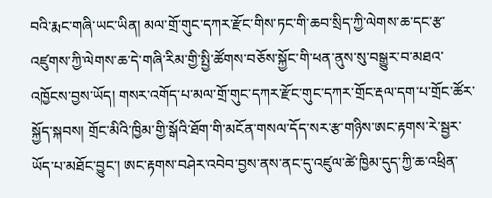བའི་རྨང་གཞི་ཡང་ཡིན། མལ་གྲོ་གུང་དཀར་རྫོང་གིས་ཏང་གི་ཆབ་སྲིད་ཀྱི་ལེགས་ཆ་དང་རྩ་འཛུགས་ཀྱི་ལེགས་ཆ་དེ་གཞི་རིམ་གྱི་སྤྱི་ཚོགས་བཅོས་སྐྱོང་གི་ཕན་ནུས་སུ་བསྒྱུར་བ་མཐའ་འཁྱོངས་བྱས་ཡོད། གསར་འགོད་པ་མལ་གྲོ་གུང་དཀར་རྫོང་གུང་དཀར་གྲོང་རྡལ་དག་པ་གྲོང་ཚོར་སྐྱོད་སྐབས། གྲོང་མིའི་ཁྱིམ་གྱི་སྒོའི་ཐོག་གི་མངོན་གསལ་དོད་སར་རྩ་གཉིས་ཨང་རྟགས་རེ་སྦྱར་ཡོད་པ་མཐོང་བྱུང་། ཨང་རྟགས་བཤེར་འབེབ་བྱས་ནས་ནང་དུ་འཛུལ་ཚེ་ཁྱིམ་དུད་ཀྱི་ཆ་འཕྲིན་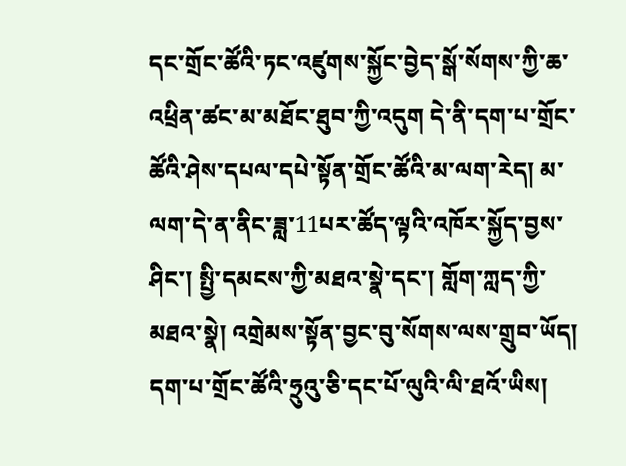དང་གྲོང་ཚོའི་ཏང་འཛུགས་སྐྱོང་བྱེད་སྒོ་སོགས་ཀྱི་ཆ་འཕྲིན་ཚང་མ་མཐོང་ཐུབ་ཀྱི་འདུག དེ་ནི་དག་པ་གྲོང་ཚོའི་ཤེས་དཔལ་དཔེ་སྟོན་གྲོང་ཚོའི་མ་ལག་རེད། མ་ལག་དེ་ན་ནིང་ཟླ་11པར་ཚོད་ལྟའི་འཁོར་སྐྱོད་བྱས་ཤིང་། སྤྱི་དམངས་ཀྱི་མཐའ་སྣེ་དང་། གློག་ཀླད་ཀྱི་མཐའ་སྣེ། འགྲེམས་སྟོན་བྱང་བུ་སོགས་ལས་གྲུབ་ཡོད། དག་པ་གྲོང་ཚོའི་ཧྲུའུ་ཅི་དང་པོ་ལུའི་ལི་ཐའོ་ཡིས།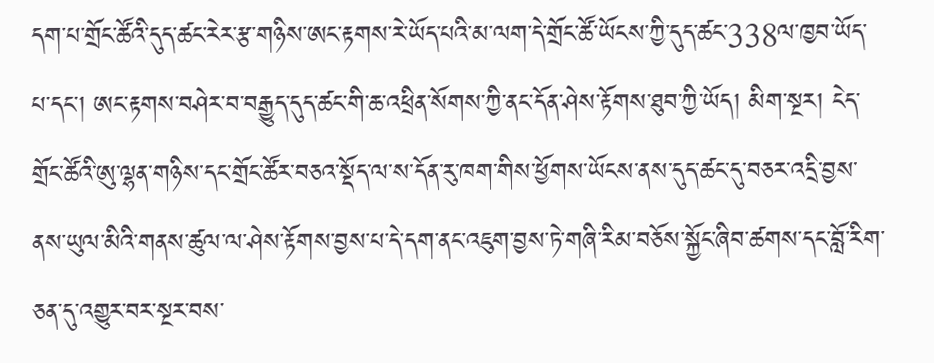དག་པ་གྲོང་ཚོའི་དུད་ཚང་རེར་རྩ་གཉིས་ཨང་རྟགས་རེ་ཡོད་པའི་མ་ལག་དེ་གྲོང་ཚོ་ཡོངས་ཀྱི་དུད་ཚང་338ལ་ཁྱབ་ཡོད་པ་དང་། ཨང་རྟགས་བཤེར་བ་བརྒྱུད་དུད་ཚང་གི་ཆ་འཕྲིན་སོགས་ཀྱི་ནང་དོན་ཤེས་རྟོགས་ཐུབ་ཀྱི་ཡོད། མིག་སྔར། ངེད་གྲོང་ཚོའི་ཨུ་ལྷན་གཉིས་དང་གྲོང་ཚོར་བཅའ་སྡོད་ལ་ས་དོན་རུ་ཁག་གིས་ཕྱོགས་ཡོངས་ནས་དུད་ཚང་དུ་བཅར་འདྲི་བྱས་ནས་ཡུལ་མིའི་གནས་ཚུལ་ལ་ཤེས་རྟོགས་བྱས་པ་དེ་དག་ནང་འཇུག་བྱས་ཏེ་གཞི་རིམ་བཅོས་སྐྱོང་ཞིབ་ཚགས་དང་བློ་རིག་ཅན་དུ་འགྱུར་བར་སྔར་བས་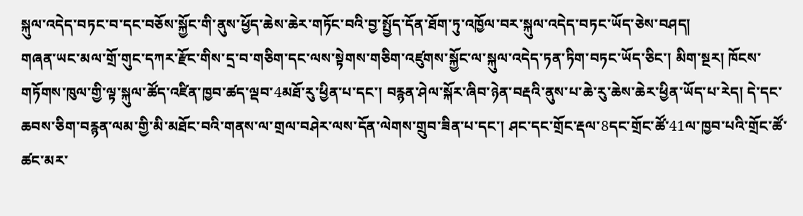སྐུལ་འདེད་བཏང་བ་དང་བཅོས་སྐྱོང་གི་ནུས་ཕྱོད་ཆེས་ཆེར་གཏོང་བའི་བྱ་སྤྱོད་དོན་ཐོག་ཏུ་འཁྱོལ་བར་སྐུལ་འདེད་བཏང་ཡོད་ཅེས་བཤད།
གཞན་ཡང་མལ་གྲོ་གུང་དཀར་རྫོང་གིས་དྲ་བ་གཅིག་དང་ལས་སྟེགས་གཅིག་འཛུགས་སྐྱོང་ལ་སྐུལ་འདེད་ཏན་ཏིག་བཏང་ཡོད་ཅིང་། མིག་སྔར། ཁོངས་གཏོགས་ཁུལ་གྱི་ལྟ་སྐུལ་ཚོད་འཛིན་ཁྱབ་ཚད་ལྡབ་4མཐོ་རུ་ཕྱིན་པ་དང་། བརྙན་ཤེལ་སྐོར་ཞིབ་ཉེན་བརྡའི་ནུས་པ་ཆེ་རུ་ཆེས་ཆེར་ཕྱིན་ཡོད་པ་རེད། དེ་དང་ཆབས་ཅིག་བརྙན་ལམ་གྱི་མི་མཐོང་བའི་གནས་ལ་གྲལ་བཤེར་ལས་དོན་ལེགས་གྲུབ་ཟིན་པ་དང་། ཤང་དང་གྲོང་རྡལ་8དང་གྲོང་ཚོ་41ལ་ཁྱབ་པའི་གྲོང་ཚོ་ཚང་མར་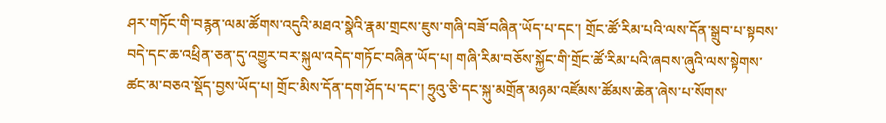ཤར་གཏོང་གི་བརྙན་ལམ་ཚོགས་འདུའི་མཐའ་སྣེའི་རྣམ་གྲངས་ཇུས་གཞི་བཟོ་བཞིན་ཡོད་པ་དང་། གྲོང་ཚོ་རིམ་པའི་ལས་དོན་སྒྲུབ་པ་སྟབས་བདེ་དང་ཆ་འཕྲིན་ཅན་དུ་འགྱུར་བར་སྐུལ་འདེད་གཏོང་བཞིན་ཡོད་པ། གཞི་རིམ་བཅོས་སྐྱོང་གི་གྲོང་ཚོ་རིམ་པའི་ཞབས་ཞུའི་ལས་སྟེགས་ཚང་མ་བཅའ་སྡོད་བྱས་ཡོད་པ། གྲོང་མིས་དོན་དག་ཤོད་པ་དང་། ཧྲུའུ་ཅི་དང་སྐུ་མགྲོན་མཉམ་འཛོམས་ཚོམས་ཆེན་ཞེས་པ་སོགས་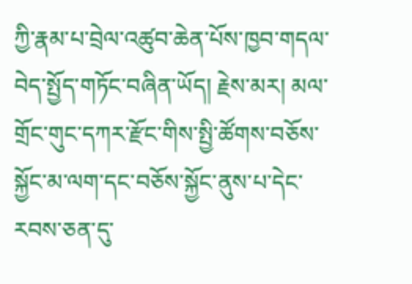ཀྱི་རྣམ་པ་བྲེལ་འཚུབ་ཆེན་པོས་ཁྱབ་གདལ་བེད་སྤྱོད་གཏོང་བཞིན་ཡོད། རྗེས་མར། མལ་གྲོང་གུང་དཀར་རྫོང་གིས་སྤྱི་ཚོགས་བཅོས་སྐྱོང་མ་ལག་དང་བཅོས་སྐྱོང་ནུས་པ་དེང་རབས་ཅན་དུ་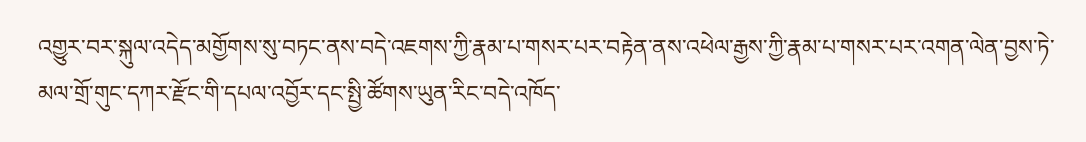འགྱུར་བར་སྐུལ་འདེད་མགྱོགས་སུ་བཏང་ནས་བདེ་འཇགས་ཀྱི་རྣམ་པ་གསར་པར་བརྟེན་ནས་འཕེལ་རྒྱས་ཀྱི་རྣམ་པ་གསར་པར་འགན་ལེན་བྱས་ཏེ་མལ་གྲོ་གུང་དཀར་རྫོང་གི་དཔལ་འབྱོར་དང་སྤྱི་ཚོགས་ཡུན་རིང་བདེ་འཁོད་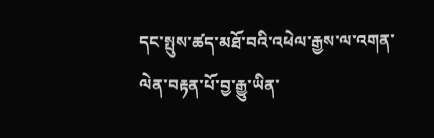དང་སྤུས་ཚད་མཐོ་བའི་འཕེལ་རྒྱས་ལ་འགན་ལེན་བརྟན་པོ་བྱ་རྒྱུ་ཡིན་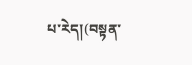པ་རེད།(བསྟན་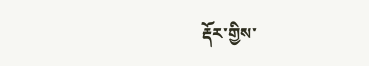རྡོར་གྱིས་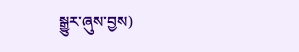སྒྱུར་ཞུས་བྱས)